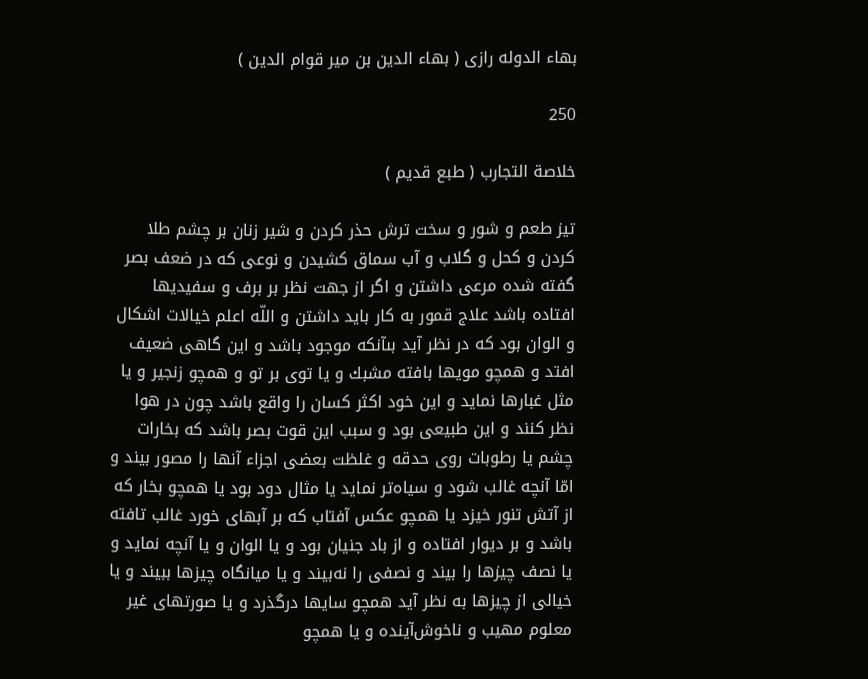بهاء الدوله رازى ( بهاء الدين بن مير قوام الدين )

250

خلاصة التجارب ( طبع قديم )

تيز طعم و شور و سخت ترش حذر كردن و شير زنان بر چشم طلا كردن و كحل و گلاب و آب سماق كشيدن و نوعى كه در ضعف بصر گفته شده مرعى داشتن و اگر از جهت نظر بر برف و سفيديها افتاده باشد علاج قمور به كار بايد داشتن و اللّه اعلم خيالات اشكال و الوان بود كه در نظر آيد بىآنكه موجود باشد و اين گاهى ضعيف افتد و همچو مويها بافته مشبك و يا توى بر تو و همچو زنجير و يا مثل غبارها نمايد و اين خود اكثر كسان را واقع باشد چون در هوا نظر كنند و اين طبيعى بود و سبب اين قوت بصر باشد كه بخارات چشم يا رطوبات روى حدقه و غلظت بعضى اجزاء آنها را مصور بيند و امّا آنچه غالب شود و سياه‌تر نمايد يا مثال دود بود يا همچو بخار كه از آتش تنور خيزد يا همچو عكس آفتاب كه بر آبهاى خورد غالب تافته باشد و بر ديوار افتاده و از باد جنيان بود و يا الوان و يا آنچه نمايد و يا نصف چيزها را بيند و نصفى را نه‌بيند و يا ميانگاه چيزها ببيند و يا خيالى از چيزها به نظر آيد همچو سايها درگذرد و يا صورتهاى غير معلوم مهيب و ناخوش‌آينده و يا همچو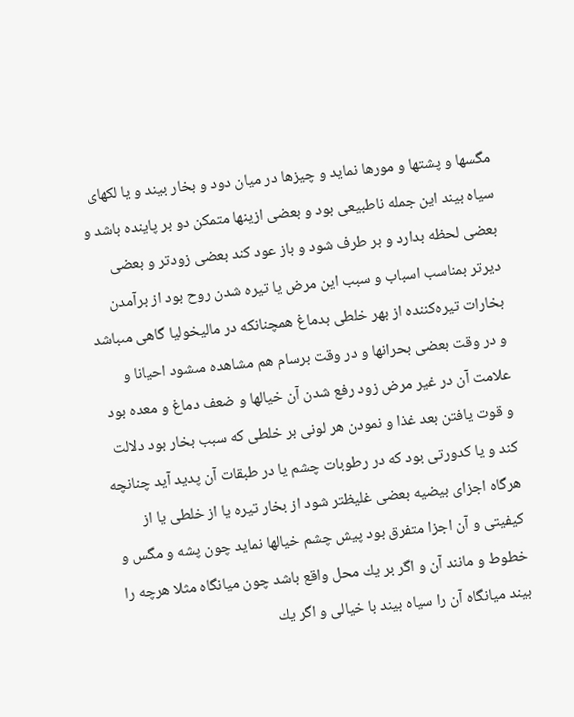مگسها و پشتها و مورها نمايد و چيزها در ميان دود و بخار بيند و يا لكهاى سياه بيند اين جمله ناطبيعى بود و بعضى ازينها متمكن دو بر پاينده باشد و بعضى لحظه بدارد و بر طرف شود و باز عود كند بعضى زودتر و بعضى ديرتر بمناسب اسباب و سبب اين مرض يا تيره شدن روح بود از برآمدن بخارات تيره‌كننده از بهر خلطى بدماغ همچنانكه در ماليخوليا گاهى مىباشد و در وقت بعضى بحرانها و در وقت برسام هم مشاهده مىشود احيانا و علامت آن در غير مرض زود رفع شدن آن خيالها و ضعف دماغ و معده بود و قوت يافتن بعد غذا و نمودن هر لونى بر خلطى كه سبب بخار بود دلالت كند و يا كدورتى بود كه در رطوبات چشم يا در طبقات آن پديد آيد چنانچه هرگاه اجزاى بيضيه بعضى غليظتر شود از بخار تيره يا از خلطى يا از كيفيتى و آن اجزا متفرق بود پيش چشم خيالها نمايد چون پشه و مگس و خطوط و مانند آن و اگر بر يك محل واقع باشد چون ميانگاه مثلا هرچه را بيند ميانگاه آن را سياه بيند با خيالى و اگر يك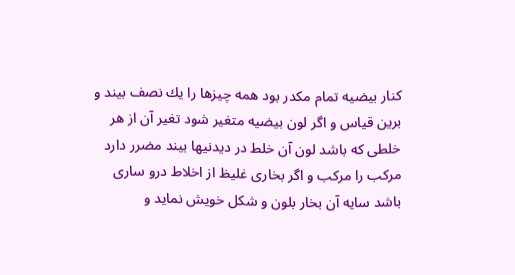كنار بيضيه تمام مكدر بود همه چيزها را يك نصف بيند و برين قياس و اگر لون بيضيه متغير شود تغير آن از هر خلطى كه باشد لون آن خلط در ديدنيها بيند مضرر دارد مركب را مركب و اگر بخارى غليظ از اخلاط درو سارى باشد سايه آن بخار بلون و شكل خويش نمايد و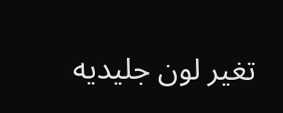تغير لون جليديه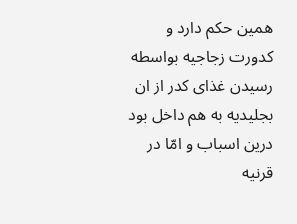همين حكم دارد و كدورت زجاجيه بواسطه رسيدن غذاى كدر از ان بجليديه به هم داخل بود درين اسباب و امّا در قرنيه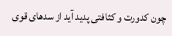چون كدورت و كثافتى پديد آيد از سدهاى قوى